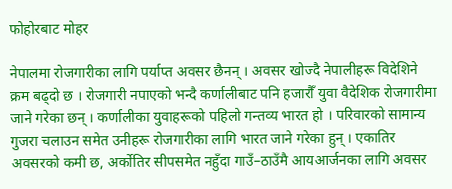फोहोरबाट मोहर

नेपालमा रोजगारीका लागि पर्याप्त अवसर छैनन् । अवसर खोज्दै नेपालीहरू विदेशिने क्रम बढ्दो छ । रोजगारी नपाएको भन्दै कर्णालीबाट पनि हजारौँ युवा वैदेशिक रोजगारीमा जाने गरेका छन् । कर्णालीका युवाहरूको पहिलो गन्तव्य भारत हो । परिवारको सामान्य गुजरा चलाउन समेत उनीहरू रोजगारीका लागि भारत जाने गरेका हुन् । एकातिर अवसरको कमी छ, अर्कोतिर सीपसमेत नहुँदा गाउँ–ठाउँमै आयआर्जनका लागि अवसर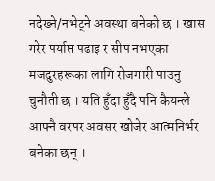नदेख्ने/नभेट्ने अवस्था बनेको छ । खास गरेर पर्याप्त पढाइ र सीप नभएका मजदुरहरूका लागि रोजगारी पाउनु चुनौती छ । यति हुँदा हुँदै पनि कैयन्ले आफ्नै वरपर अवसर खोजेर आत्मनिर्भर बनेका छन् ।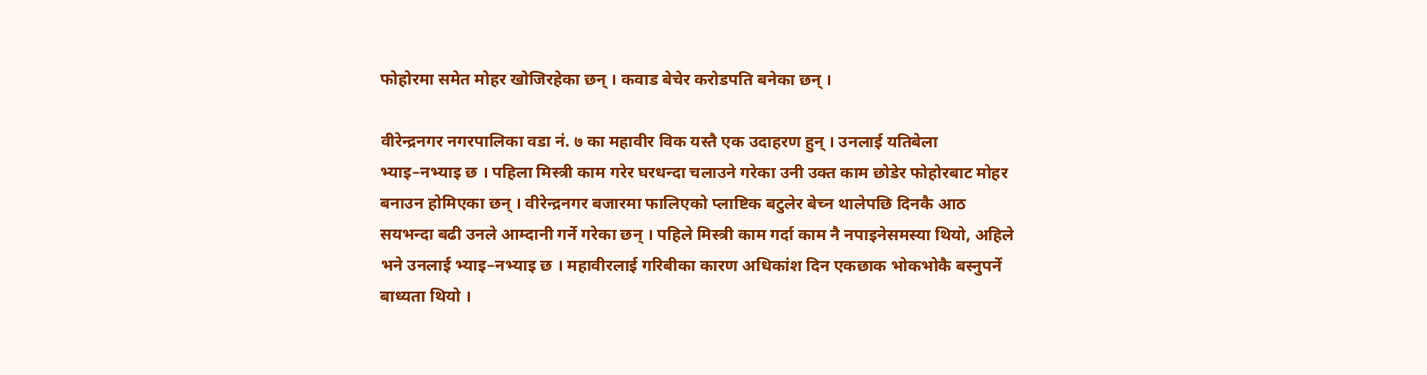फोहोरमा समेत मोहर खोजिरहेका छन् । कवाड बेचेर करोडपति बनेका छन् ।

वीरेन्द्रनगर नगरपालिका वडा नं. ७ का महावीर विक यस्तै एक उदाहरण हुन् । उनलाई यतिबेला भ्याइ–नभ्याइ छ । पहिला मिस्त्री काम गरेर घरधन्दा चलाउने गरेका उनी उक्त काम छोडेर फोहोरबाट मोहर बनाउन होमिएका छन् । वीरेन्द्रनगर बजारमा फालिएको प्लाष्टिक बटुलेर बेच्न थालेपछि दिनकै आठ सयभन्दा बढी उनले आम्दानी गर्ने गरेका छन् । पहिले मिस्त्री काम गर्दा काम नै नपाइनेसमस्या थियो, अहिले भने उनलाई भ्याइ–नभ्याइ छ । महावीरलाई गरिबीका कारण अधिकांश दिन एकछाक भोकभोकै बस्नुपर्ने बाध्यता थियो ।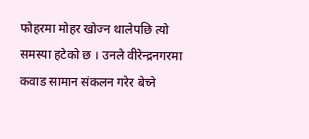फोहरमा मोहर खोज्न थालेपछि त्यो समस्या हटेको छ । उनले वीरेन्द्रनगरमा कवाड सामान संकलन गरेर बेच्ने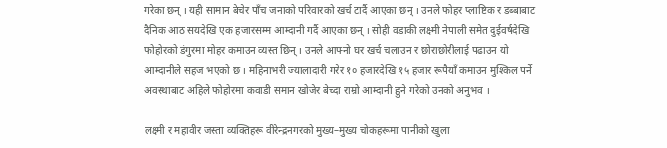गरेका छन् । यही सामान बेचेर पाँच जनाको परिवारको खर्च टार्दै आएका छन् । उनले फोहर प्लाष्टिक र डब्बाबाट दैनिक आठ सयदेखि एक हजारसम्म आम्दानी गर्दै आएका छन् । सोही वडाकी लक्ष्मी नेपाली समेत दुईवर्षदेखि फोहोरको डंगुरमा मोहर कमाउन व्यस्त छिन् । उनले आफ्नो घर खर्च चलाउन र छोराछोरीलाई पढाउन यो आम्दानीले सहज भएको छ । महिनाभरी ज्यालादारी गरेर १० हजारदेखि १५ हजार रूपैयाँ कमाउन मुश्किल पर्ने अवस्थाबाट अहिले फोहोरमा कवाडी समान खोजेर बेच्दा राम्रो आम्दानी हुने गरेको उनको अनुभव ।

लक्ष्मी र महावीर जस्ता व्यक्तिहरू वीरेन्द्रनगरको मुख्य–मुख्य चोकहरूमा पानीको खुला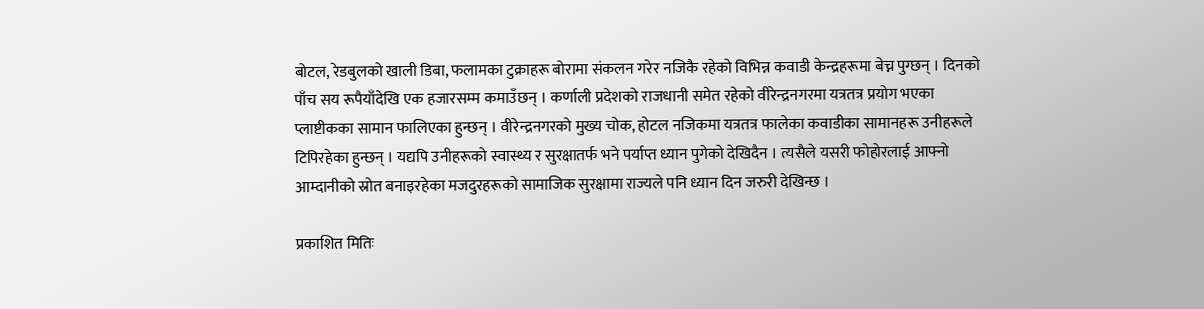बोटल, रेडबुलको खाली डिबा, फलामका टुक्राहरू बोरामा संकलन गरेर नजिकै रहेको विभिन्न कवाडी केन्द्रहरूमा बेच्न पुग्छन् । दिनको पाँच सय रूपैयाँदेखि एक हजारसम्म कमाउँछन् । कर्णाली प्रदेशको राजधानी समेत रहेको वीरेन्द्रनगरमा यत्रतत्र प्रयोग भएका प्लाष्टीकका सामान फालिएका हुन्छन् । वीरेन्द्रनगरको मुख्य चोक, होटल नजिकमा यत्रतत्र फालेका कवाडीका सामानहरू उनीहरूले टिपिरहेका हुन्छन् । यद्यपि उनीहरूको स्वास्थ्य र सुरक्षातर्फ भने पर्याप्त ध्यान पुगेको देखिदैन । त्यसैले यसरी फोहोरलाई आफ्नो आम्दानीको स्रोत बनाइरहेका मजदुरहरूको सामाजिक सुरक्षामा राज्यले पनि ध्यान दिन जरुरी देखिन्छ ।

प्रकाशित मितिः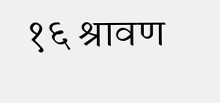१६ श्रावण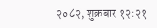२०८२, शुक्रबार १२:२१